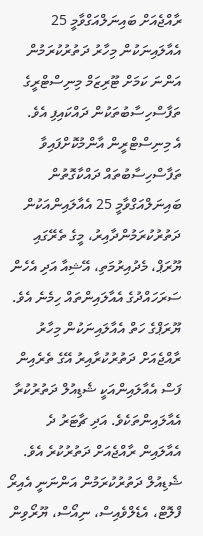ރާއްޖެއަށް ބައިނަލްއަގްވާމީ 25 އެއާލައިނަކުން މިހާރު ދަތުރުކުރަމުން އަންނަ ކަމަށް ޓޫރިޒަމް މިނިސްޓްރީގެ ތަފާސްހިސާބުތަކުން ދައްކައިފި އެވެ.
އެ މިނިސްޓްރީން އާންމުކޮށްފައިވާ ތަފާސްހިސާބުތައް ދައްކާގޮތުން ބައިނަލްއަގްވާމީ 25 އެއާލައިންއަކުން ދަތުރުކުރަމުންދާއިރު، މީގެ ތެރޭގައި ޔޫރަޕް، މެދުއިރުމަތި، އޭޝިއާ އަދި އެހެން ސަރަހައްދުގެ އެއާލައިންތައް ހިމެނެ އެވެ.
ޔޫރަޕްގެ ހަތް އެއާލައިނަކުން މިހާރު ރާއްޖެއަށް ދަތުރުކުރާއިރު އޭގެ ތެރެއިން ފަސް އެއާލައިންއަކީ ޝެޑިއުލް ދަތުރުކުރާ އެއާލައިންތަކެވެ. އަދި ޗާޓަރު ދެ އެއާލައިން ރާއްޖެއަށް ދަތުރުކުރެ އެވެ. ޝެޑިއުލް ދަތުރުކުރަމުން އަންނަނީ އެއިރޯ ފްލޮޓް، އެޑެލްވެއިސް، ނިއޯސް، ޔޫރޯވިން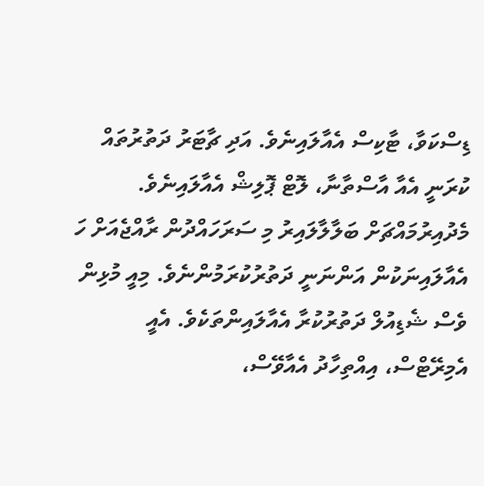ޑިސްކަވާ، ޓާކިސް އެއާލައިނެވެ. އަދި ޗާޓަރު ދަތުރުތައް ކުރަނީ އެއާ އާސްތާނާ، ލޮޓް ޕޮލިޝް އެއާލައިނެވެ.
މެދުއިރުމައްޗަށް ބަލާލާލައިރު މި ސަރަހައްދުން ރާއްޖެއަށް ހަ އެއާލައިނަކުން އަންނަނީ ދަތުރުކުރަމުންނެވެ. މިއީ މުޅިން ވެސް ޝެޑިއުލް ދަތުރުކުރާ އެއާލައިންތަކެވެ. އެއީ އެމިރޭޓްސް، އިއްތިހާދު އެއާވޭސް،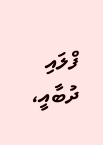ފްލައި ދުބާއީ،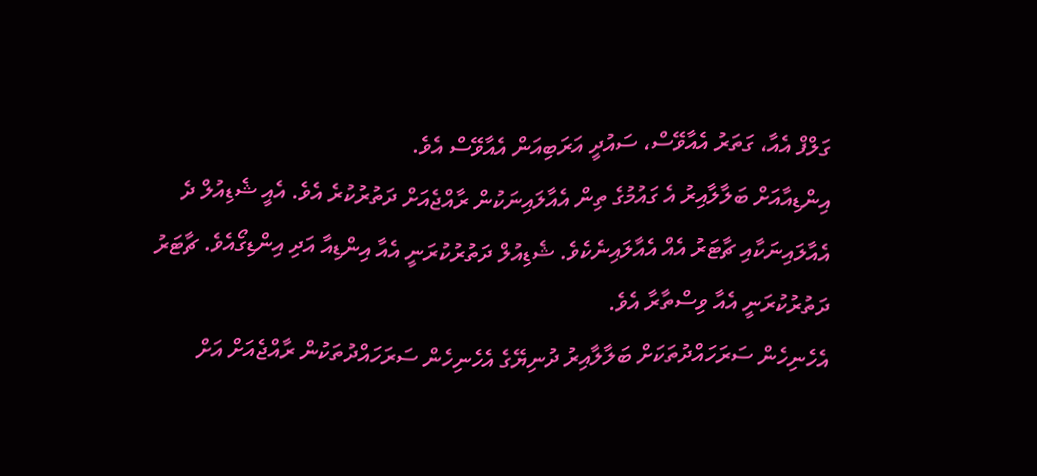ގަލްފް އެއާ، ގަތަރު އެއާވޭސް، ސައުދީ އަރަބިއަން އެއާވޭސް އެވެ.
އިންޑިއާއަށް ބަލާލާއިރު އެ ގައުމުގެ ތިން އެއާލައިނަކުން ރާއްޖެއަށް ދަތުރުކުރެ އެވެ. އެއީ ޝެޑިއުލް ދެ އެއާލައިނަކާއި ޗާޓަރު އެއް އެއާލައިނެކެވެ. ޝެޑިއުލް ދަތުރުކުރަނީ އެއާ އިންޑިއާ އަދި އިންޑިގޯއެވެ. ޗާޓަރު ދަތުރުކުރަނީ އެއާ ވިސްތާރާ އެވެ.
އެހެނިހެން ސަރަހައްދުތަކަށް ބަލާލާއިރު ދުނިޔޭގެ އެހެނިހެން ސަރަހައްދުތަކުން ރާއްޖެއަށް އަށް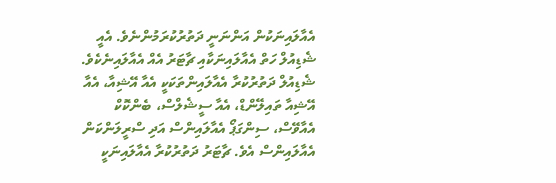އެއާލައިނަކުން އަންނަނީ ދަތުރުކުރަމުންނެވެ. އެއީ ޝެޑިއުލް ހަތް އެއާލައިނަކާއި ޗާޓަރު އެއް އެއާލައިނެކެވެ.
ޝެޑިއުލް ދަތުރުކުރާ އެއާލައިންތަކަކީ އެއާ އޭޝިއާ، އެއާ އޭޝިއާ ތައިލޭންޑް، އެއާ ސީޝެލްސް، ބެންކޮކް އެއާވޭސް، ސިންގަޕޯ އެއާލައިންސް އަދި ސްރީލަންކަން އެއާލައިންސް އެވެ. ޗާޓަރު ދަތުރުކުރާ އެއާލައިނަކީ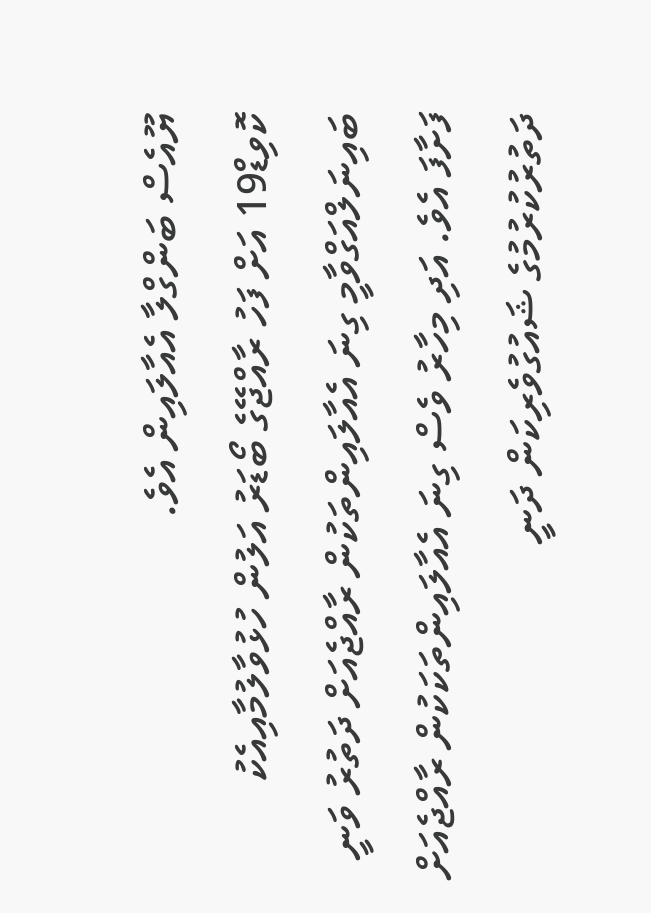ޔޫއެސް ބަންގްލާ އެއާލައިން އެވެ.
ކޮވިޑް19 އަށް ފަހު ރާއްޖޭގެ ބޯޑަރު އަލުން ހުޅުވާލުމާއިއެކު ބައިނަލްއަގްވާމީ ގިނަ އެއާލައިންތަކުން ރާއްޖެއަށް ދަތުރު ވަނީ ފަށާފަ އެވެ. އަދި މިހާރު ވެސް ގިނަ އެއާލައިންތަކަކުން ރާއްޖެއަށް ދަތުރުކުރުމުގެ ޝައުގުވެރިކަން ދަނީ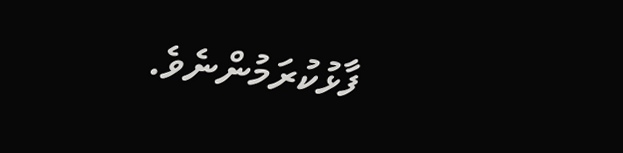ފާޅުކުރަމުންނެވެ.